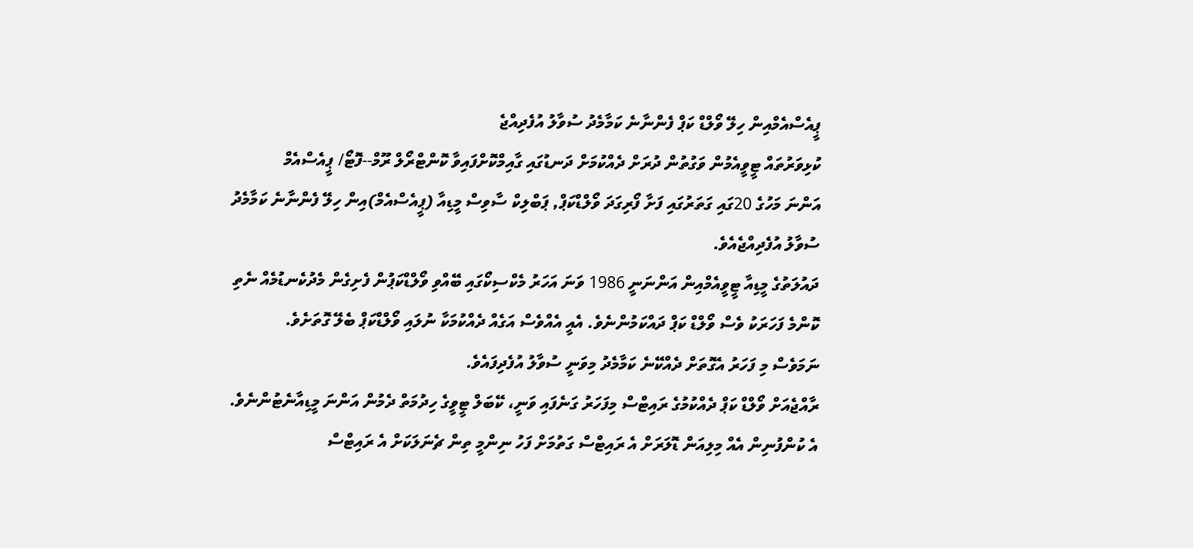ޕީއެސްއެމްއިން ހިލޭ ވޯލްޑް ކަޕް ފެންނާނެ ކަމާމެދު ސުވާލު އުފެދިއްޖެ
ކުޅިވަރުތައް ޓީވީއެމުން ވަގުތުން ދުރަށް ދެއްކުމަށް ދަނޑުގައި ގާއިމްކޮށްފައިވާ ކޮންޓްރޯލް ރޫމް--ފޮޓޯ/ ޕީއެސްއެމް
އަންނަ މަހުގެ 20ގައި ގަތަރުގައި ފަށާ ފޯރިގަދަ ވޯލްޑްކަޕް, ޕަބްލިކް ސާވިސް މީޑިއާ (ޕީއެސްއެމް)އިން ހިލޭ ފެންނާނެ ކަމާމެދު ސުވާލު އުފެދިއްޖެއެވެ.
ދައުލަތުގެ މީޑިއާ ޓީވީއެމްއިން އަންނަނީ 1986 ވަނަ އަހަރު މެކްސިކޯގައި ބޭއްވި ވޯލްޑްކަޕުން ފެށިގެން މެދުކެނޑުމެއް ނެތި ކޮންމެ ފަހަރަކު ވެސް ވޯލްޑް ކަޕް ދައްކަމުންނެވެ. އެއީ އެއްވެސް އަގެއް ދެއްކުމަކާ ނުލައި ވޯލްޑްކަޕް ބެލޭ ގޮތަށެވެ.
ނަމަވެސް މި ފަހަރު އެގޮތަށް ދެއްކޭނެ ކަމާމެދު މިވަނީ ސުވާލު އުފެދިފައެވެ.
ރާއްޖެއަށް ވޯލްޑް ކަޕް ދެއްކުމުގެ ރައިޓްސް މިފަހަރު ގަނެފައި ވަނީ، ކޭބަލް ޓީވީގެ ހިދުމަތް ދެމުން އަންނަ މީޑިއާނެޓުންނެވެ. އެ ކުންފުނިން އެއް މިލިއަން ޑޮލަރަށް އެ ރައިޓްސް ގަތުމަށް ފަހު ނިންމީ ތިން ޗެނަލަކަށް އެ ރައިޓްސް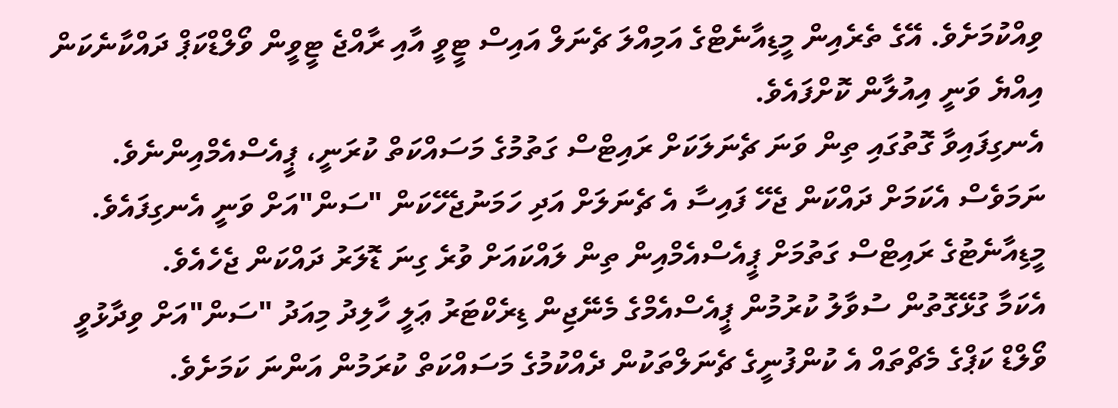ވިއްކުމަށެވެ. އޭގެ ތެރެއިން މީޑިއާނެޓްގެ އަމިއްލަ ޗެނަލް އައިސް ޓީވީ އާއި ރާއްޖެ ޓީވީން ވޯލްޑްކަޕް ދައްކާނެކަން އިއްޔެ ވަނީ އިއުލާން ކޮށްފައެވެ.
އެނގިފައިވާ ގޮތުގައި ތިން ވަނަ ޗެނަލަކަށް ރައިޓްސް ގަތުމުގެ މަސައްކަތް ކުރަނީ، ޕީއެސްއެމްއިންނެވެ. ނަމަވެސް އެކަމަށް ދައްކަން ޖެހޭ ފައިސާ އެ ޗެނަލަށް އަދި ހަމަނުޖެހޭކަން "ސަން"އަށް ވަނީ އެނގިފައެވެ.
މީޑިއާނެޓުގެ ރައިޓްސް ގަތުމަށް ޕީއެސްއެމްއިން ތިން ލައްކައަށް ވުރެ ގިނަ ޑޮލަރު ދައްކަން ޖެހެއެވެ.
އެކަމާ ގުޅޭގޮތުން ސުވާލު ކުރުމުން ޕީއެސްއެމްގެ މެނޭޖިން ޑިރެކްޓަރު ޢަލީ ހާލިދު މިއަދު "ސަން"އަށް ވިދާޅުވީ ވޯލްޑް ކަޕްގެ މެޗްތައް އެ ކުންފުނީގެ ޗެނަލްތަކުން ދެއްކުމުގެ މަސައްކަތް ކުރަމުން އަންނަ ކަމަށެވެ.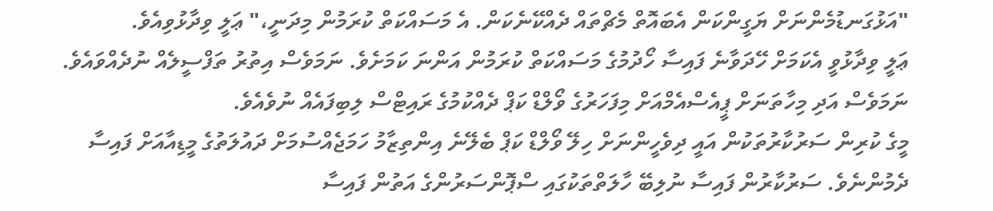"އަޅުގަނޑުމެންނަށް ޔަގީންކަން އެބައޮތް މެޗްތައް ދެއްކޭނެކަން. އެ މަސައްކަތް ކުރަމުން މިދަނީ،" ޢަލީ ވިދާޅުވިއެވެ.
ޢަލީ ވިދާޅުވީ އެކަމަށް ހޭދަވާނެ ފައިސާ ހޯދުމުގެ މަސައްކަތް ކުރަމުން އަންނަ ކަމަށެވެ. ނަމަވެސް އިތުރު ތަފްސީލެއް ނުދެއްވައެވެ. ނަމަވެސް އަދި މިހާތަނަށް ޕީއެސްއެމްއަށް މިފަހަރުގެ ވޯލްޑް ކަޕް ދެއްކުމުގެ ރައިޓްސް ލިބިފައެއް ނުވެއެވެ.
މީގެ ކުރިން ސަރުކާރުތަކުން އައީ ދިވެހީންނަށް ހިލޭ ވޯލްޑް ކަޕް ބެލޭނެ އިންތިޒާމު ހަމަޖެއްސުމަށް ދައުލަތުގެ މީޑިއާއަށް ފައިސާ ދެމުންނެވެ. ސަރުކާރުން ފައިސާ ނުލިބޭ ހާލަތްތަކުގައި ސްޕޮންސަރުންގެ އަތުން ފައިސާ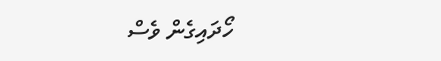ހޯދައިގެން ވެސް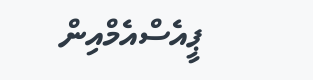ޕީއެސްއެމްއިން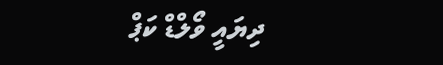ދިޔައީ ވޯލްޑް ކަޕް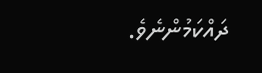ދައްކަމުންނެވެ.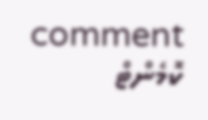comment ކޮމެންޓް